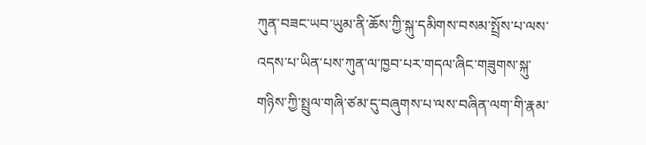ཀུན་བཟང་ཡབ་ཡུམ་ནི་ཆོས་ཀྱི་སྐུ་དམིགས་བསམ་སྤྲོས་པ་ལས་འདས་པ་ཡིན་པས་ཀུན་ལ་ཁྱབ་པར་གདལ་ཞིང་གཟུགས་སྐུ་གཉིས་ཀྱི་སྤྲུལ་གཞི་ཙམ་དུ་བཞུགས་པ་ལས་བཞིན་ལག་གི་རྣམ་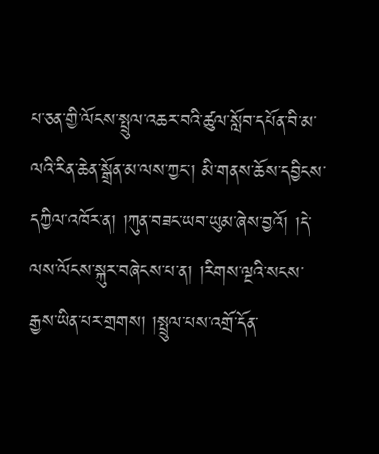པ་ཅན་གྱི་ལོངས་སྤྲུལ་འཆར་བའི་ཚུལ་སློབ་དཔོན་བི་མ་ལའི་རིན་ཆེན་སྒྲོན་མ་ལས་ཀྱང་། མི་གནས་ཆོས་དབྱིངས་དཀྱིལ་འཁོར་ན། །ཀུན་བཟང་ཡབ་ཡུམ་ཞེས་བྱའོ། །དེ་ལས་ལོངས་སྐུར་བཞེངས་པ་ན། །རིགས་ལྔའི་སངས་རྒྱས་ཡིན་པར་གྲགས། །སྤྲུལ་པས་འགྲོ་དོན་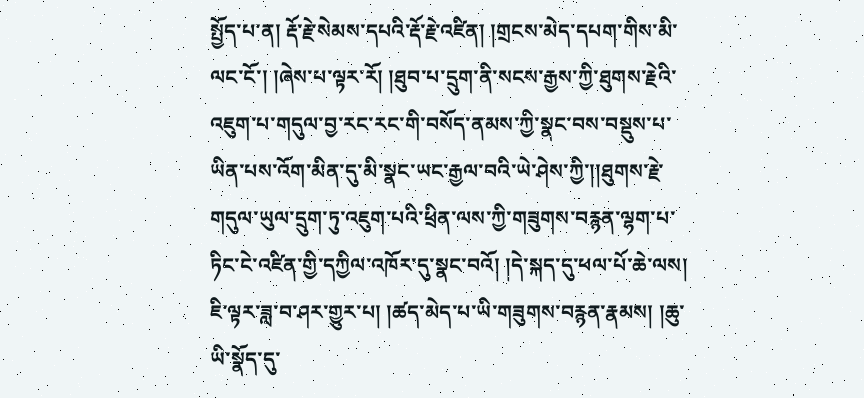སྤྱོད་པ་ན། རྡོ་རྗེ་སེམས་དཔའི་རྡོ་རྗེ་འཛིན། །གྲངས་མེད་དཔག་གིས་མི་ལང་ངོ་། །ཞེས་པ་ལྟར་རོ། །ཐུབ་པ་དྲུག་ནི་སངས་རྒྱས་ཀྱི་ཐུགས་རྗེའི་འཇུག་པ་གདུལ་བྱ་རང་རང་གི་བསོད་ནམས་ཀྱི་སྣང་བས་བསྡུས་པ་ཡིན་པས་འོག་མིན་དུ་མི་སྣང་ཡང་རྒྱལ་བའི་ཡེ་ཤེས་ཀྱི་།།ཐུགས་རྗེ་གདུལ་ཡུལ་དྲུག་ཏུ་འཇུག་པའི་ཕྲིན་ལས་ཀྱི་གཟུགས་བརྙན་ལྷག་པ་ཏིང་ངེ་འཛིན་གྱི་དཀྱིལ་འཁོར་དུ་སྣང་བའོ། །དེ་སྐད་དུ་ཕལ་པོ་ཆེ་ལས། ཇི་ལྟར་ཟླ་བ་ཤར་གྱུར་པ། །ཚད་མེད་པ་ཡི་གཟུགས་བརྙན་རྣམས། །ཆུ་ཡི་སྣོད་དུ་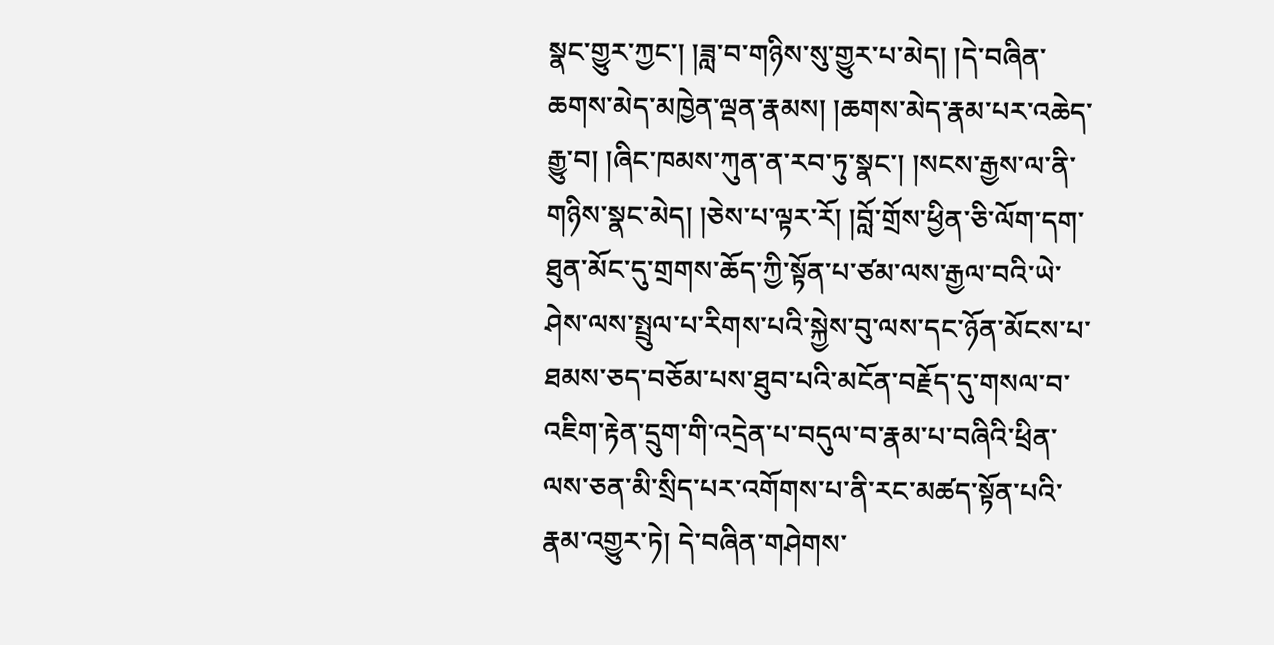སྣང་གྱུར་ཀྱང་། །ཟླ་བ་གཉིས་སུ་གྱུར་པ་མེད། །དེ་བཞིན་ཆགས་མེད་མཁྱེན་ལྡན་རྣམས། །ཆགས་མེད་རྣམ་པར་འཆེད་རྒྱུ་བ། །ཞིང་ཁམས་ཀུན་ན་རབ་ཏུ་སྣང་། །སངས་རྒྱས་ལ་ནི་གཉིས་སྣང་མེད། །ཅེས་པ་ལྟར་རོ། །བློ་གྲོས་ཕྱིན་ཅི་ལོག་དག་ཐུན་མོང་དུ་གྲགས་ཆོད་ཀྱི་སྟོན་པ་ཙམ་ལས་རྒྱལ་བའི་ཡེ་ཤེས་ལས་སྤྲུལ་པ་རིགས་པའི་སྐྱེས་བུ་ལས་དང་ཉོན་མོངས་པ་ཐམས་ཅད་བཅོམ་པས་ཐུབ་པའི་མངོན་བརྗོད་དུ་གསལ་བ་འཇིག་རྟེན་དྲུག་གི་འདྲེན་པ་བདུལ་བ་རྣམ་པ་བཞིའི་ཕྲིན་ལས་ཅན་མི་སྲིད་པར་འགོགས་པ་ནི་རང་མཚད་སྟོན་པའི་རྣམ་འགྱུར་ཏེ། དེ་བཞིན་གཤེགས་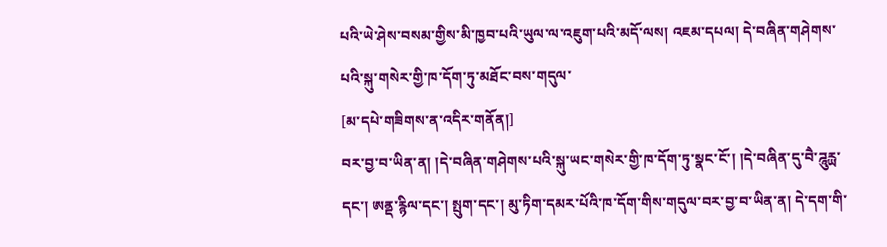པའི་ཡེ་ཤེས་བསམ་གྱིས་མི་ཁྱབ་པའི་ཡུལ་ལ་འཇུག་པའི་མདོ་ལས། འཇམ་དཔལ། དེ་བཞིན་གཤེགས་པའི་སྐུ་གསེར་གྱི་ཁ་དོག་ཏུ་མཐོང་བས་གདུལ་
[མ་དཔེ་གཟིགས་ན་འདིར་གནོན།]
བར་བྱ་བ་ཡིན་ན། །དེ་བཞིན་གཤེགས་པའི་སྐུ་ཡང་གསེར་གྱི་ཁ་དོག་ཏུ་སྣང་ངོ་། །དེ་བཞིན་དུ་བཻ་ཌཱུརྻ་དང་། ཨནྡ་རྙིལ་དང་། སྤུག་དང་། མུ་ཏིག་དམར་པོའི་ཁ་དོག་གིས་གདུལ་བར་བྱ་བ་ཡིན་ན། དེ་དག་གི་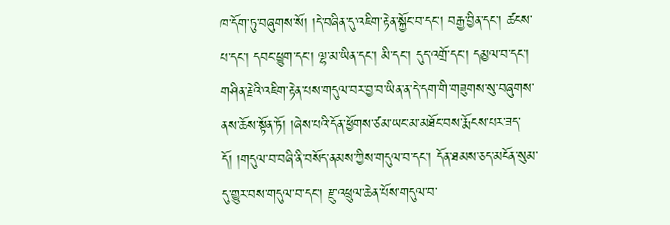ཁ་དོག་ཏུ་བཞུགས་སོ། །དེ་བཞིན་དུ་འཇིག་རྟེན་སྐྱོང་བ་དང་། བརྒྱ་བྱིན་དང་། ཚངས་པ་དང་། དབང་ཕྱུག་དང་། ལྷ་མ་ཡིན་དང་། མི་དང་། དུད་འགྲོ་དང་། དམྱལ་བ་དང་། གཤིན་རྗེའི་འཇིག་རྟེན་པས་གདུལ་བར་བྱ་བ་ཡིན་ན་དེ་དག་གི་གཟུགས་སུ་བཞུགས་ནས་ཆོས་སྟོན་ཏོ། །ཞེས་པའི་དོན་ཕྱོགས་ཙམ་ཡང་མ་མཐོང་བས་རྨོངས་པར་ཟད་དོ། །གདུལ་བ་བཞི་ནི་བསོད་ནམས་ཀྱིས་གདུལ་བ་དང་། དོན་ཐམས་ཅད་མངོན་སུམ་དུ་གྱུར་བས་གདུལ་བ་དང་། རྫུ་འཕྲུལ་ཆེན་པོས་གདུལ་བ་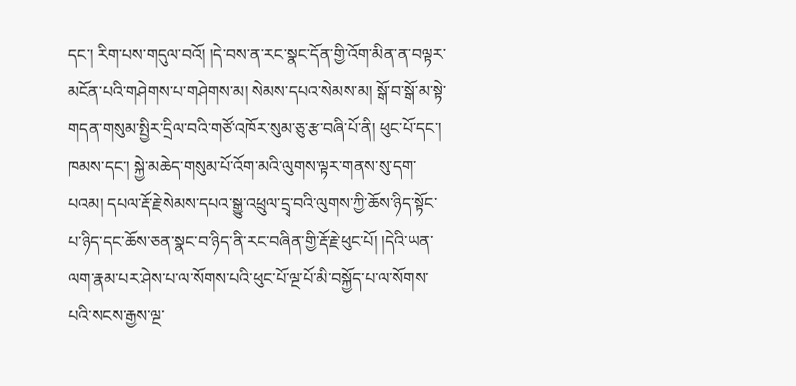དང་། རིག་པས་གདུལ་བའོ། །དེ་བས་ན་རང་སྣང་དོན་གྱི་འོག་མིན་ན་བལྟར་མངོན་པའི་གཤེགས་པ་གཤེགས་མ། སེམས་དཔའ་སེམས་མ། སྒོ་བ་སྒོ་མ་སྟེ་གདན་གསུམ་སྤྱིར་དྲིལ་བའི་གཙོ་འཁོར་སུམ་ཅུ་རྩ་བཞི་པོ་ནི། ཕུང་པོ་དང་། ཁམས་དང་། སྐྱེ་མཆེད་གསུམ་པོ་འོག་མའི་ལུགས་ལྟར་གནས་སུ་དག་པའམ། དཔལ་རྡོ་རྗེ་སེམས་དཔའ་སྒྱུ་འཕྲུལ་དྲྭ་བའི་ལུགས་ཀྱི་ཆོས་ཉིད་སྟོང་པ་ཉིད་དང་ཆོས་ཅན་སྣང་བ་ཉིད་ནི་རང་བཞིན་གྱི་རྡོ་རྗེ་ཕུང་པོ། །དེའི་ཡན་ལག་རྣམ་པར་ཤེས་པ་ལ་སོགས་པའི་ཕུང་པོ་ལྔ་པོ་མི་བསྐྱོད་པ་ལ་སོགས་པའི་སངས་རྒྱས་ལྔ་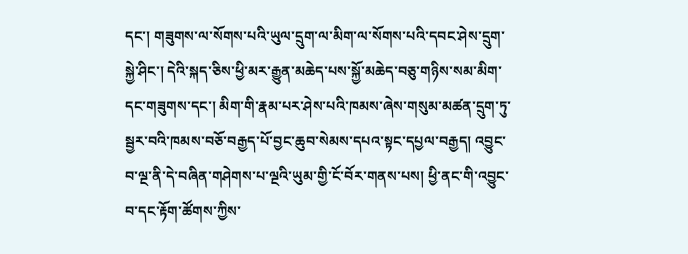དང་། གཟུགས་ལ་སོགས་པའི་ཡུལ་དྲུག་ལ་མིག་ལ་སོགས་པའི་དབང་ཤེས་དྲུག་སྐྱེ་ཤིང་། དེའི་སྐད་ཅིས་ཕྱི་མར་རྒྱུན་མཆེད་པས་སྐྱོ་མཆེད་བཅུ་གཉིས་སམ་མིག་དང་གཟུགས་དང་། མིག་གི་རྣམ་པར་ཤེས་པའི་ཁམས་ཞེས་གསུམ་མཚན་དྲུག་ཏུ་སྦྱར་བའི་ཁམས་བཅོ་བརྒྱད་པོ་བྱང་ཆུབ་སེམས་དཔའ་སྟང་དཔྱལ་བརྒྱད། འབྱུང་བ་ལྔ་ནི་དེ་བཞིན་གཤེགས་པ་ལྔའི་ཡུམ་གྱི་ངོ་བོར་གནས་པས། ཕྱི་ནང་གི་འབྱུང་བ་དང་རྟོག་ཚོགས་ཀྱིས་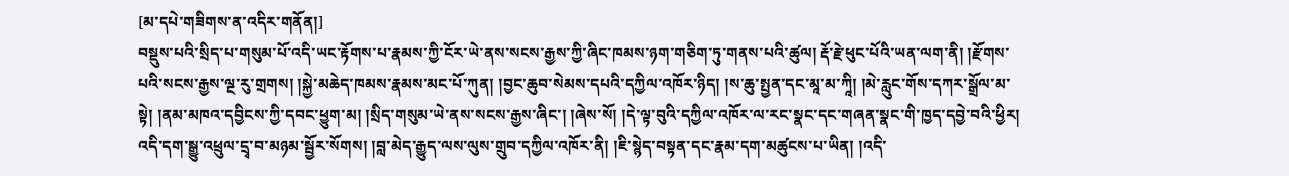[མ་དཔེ་གཟིགས་ན་འདིར་གནོན།]
བསྡུས་པའི་སྲིད་པ་གསུམ་པོ་འདི་ཡང་རྟོགས་པ་རྣམས་ཀྱི་ངོར་ཡེ་ནས་སངས་རྒྱས་ཀྱི་ཞིང་ཁམས་ཉག་གཅིག་ཏུ་གནས་པའི་ཚུལ། རྡོ་རྗེ་ཕུང་པོའི་ཡན་ལག་ནི། །རྫོགས་པའི་སངས་རྒྱས་ལྔ་རུ་གྲགས། །སྐྱེ་མཆེད་ཁམས་རྣམས་མང་པོ་ཀུན། །བྱང་ཆུབ་སེམས་དཔའི་དཀྱིལ་འཁོར་ཉིད། །ས་ཆུ་སྤྱན་དང་མཱ་མ་ཀཱི། །མེ་རླུང་གོས་དཀར་སྒྲོལ་མ་སྟེ། །ནམ་མཁའ་དབྱིངས་ཀྱི་དབང་ཕྱུག་མ། །སྲིད་གསུམ་ཡེ་ནས་སངས་རྒྱས་ཞིང་། །ཞེས་སོ། །དེ་ལྟ་བུའི་དཀྱིལ་འཁོར་ལ་རང་སྣང་དང་གཞན་སྣང་གི་ཁྱད་དབྱེ་བའི་ཕྱིར། འདི་དག་སྒྱུ་འཕྲུལ་དྲྭ་བ་མཉམ་སྦྱོར་སོགས། །བླ་མེད་རྒྱུད་ལས་ལུས་གྲུབ་དཀྱིལ་འཁོར་ནི། །ཇི་སྙེད་བསྟན་དང་རྣམ་དག་མཚུངས་པ་ཡིན། །འདི་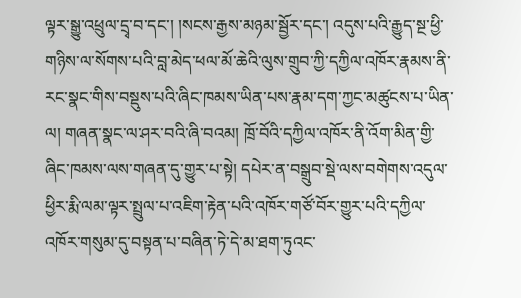ལྟར་སྒྱུ་འཕྲུལ་དྲྭ་བ་དང་། །སངས་རྒྱས་མཉམ་སྦྱོར་དང་། འདུས་པའི་རྒྱུད་སྔ་ཕྱི་གཉིས་ལ་སོགས་པའི་བླ་མེད་ཕལ་མོ་ཆེའི་ལུས་གྲུབ་ཀྱི་དཀྱིལ་འཁོར་རྣམས་ནི་རང་སྣང་གིས་བསྡུས་པའི་ཞིང་ཁམས་ཡིན་པས་རྣམ་དག་ཀྱང་མཚུངས་པ་ཡིན་ལ། གཞན་སྣང་ལ་ཤར་བའི་ཞི་བའམ། ཁྲོ་བོའི་དཀྱིལ་འཁོར་ནི་འོག་མིན་གྱི་ཞིང་ཁམས་ལས་གཞན་དུ་གྱུར་པ་སྟེ། དཔེར་ན་བསྒྲུབ་སྡེ་ལས་བགེགས་འདུལ་ཕྱིར་རྨི་ལམ་ལྟར་སྤྲུལ་པ་འཇིག་རྟེན་པའི་འཁོར་གཙོ་བོར་གྱུར་པའི་དཀྱིལ་འཁོར་གསུམ་དུ་བསྟན་པ་བཞིན་ཏེ་དེ་མ་ཐག་ཏུའང་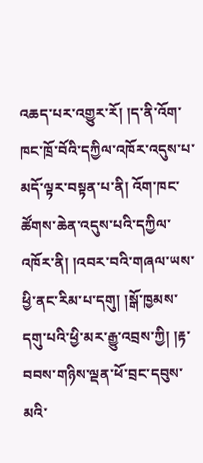འཆད་པར་འགྱུར་རོ། །ད་ནི་འོག་ཁང་ཁྲོ་བོའི་དཀྱིལ་འཁོར་འདུས་པ་མདོ་ལྟར་བསྟན་པ་ནི། འོག་ཁང་ཚོགས་ཆེན་འདུས་པའི་དཀྱིལ་འཁོར་ནི། །འབར་བའི་གཞལ་ཡས་ཕྱི་ནང་རིམ་པ་དགུ། །སྒོ་ཁྱམས་དགུ་པའི་ཕྱི་མར་རྒྱུ་འབྲས་ཀྱི། །རྟ་བབས་གཉིས་ལྡན་ཕོ་བྲང་དབུས་མའི་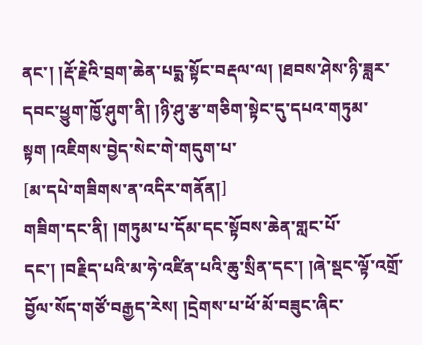ནང་། །རྡོ་རྗེའི་བྲག་ཆེན་པདྨ་སྟོང་བརྡལ་ལ། །ཐབས་ཤེས་ཉི་ཟླར་དབང་ཕྱུག་ཁྱོ་ཤུག་ནི། །ཉི་ཤུ་རྩ་གཅིག་སྟེང་དུ་དཔའ་གཏུམ་སྟག །འཇིགས་བྱེད་སེང་གེ་གདུག་པ་
[མ་དཔེ་གཟིགས་ན་འདིར་གནོན།]
གཟིག་དང་ནི། །གཏུམ་པ་དོམ་དང་སྟོབས་ཆེན་གླང་པོ་དང་། །བརྗིད་པའི་མ་ཧེ་འཛིན་པའི་ཆུ་སྲིན་དང་། །ཞེ་སྡང་ལྟོ་འགྲོ་བྱོལ་སོད་གཙོ་བརྒྱད་རེས། །དྲེགས་པ་ཕོ་མོ་བཟུང་ཞིང་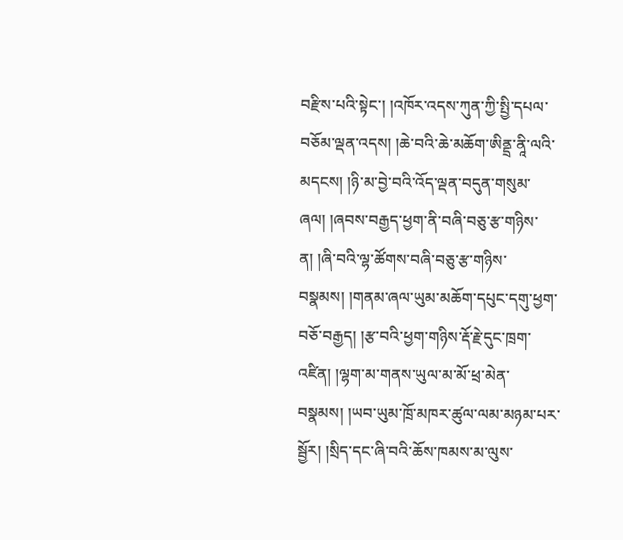བརྫིས་པའི་སྟེང་། །འཁོར་འདས་ཀུན་ཀྱི་སྤྱི་དཔལ་བཅོམ་ལྡན་འདས། །ཆེ་བའི་ཆེ་མཆོག་ཨིནྡྲ་ནཱི་ལའི་མདངས། །ཉི་མ་བྱེ་བའི་འོད་ལྡན་བདུན་གསུམ་ཞལ། །ཞབས་བརྒྱད་ཕྱག་ནི་བཞི་བཅུ་རྩ་གཉིས་ན། །ཞི་བའི་ལྷ་ཚོགས་བཞི་བཅུ་རྩ་གཉིས་བསྣམས། །གནམ་ཞལ་ཡུམ་མཆོག་དཔུང་དགུ་ཕྱག་བཅོ་བརྒྱད། །རྩ་བའི་ཕྱག་གཉིས་རྡོ་རྗེ་དུང་ཁྲག་འཛིན། །ལྷག་མ་གནས་ཡུལ་མ་མོ་ཕྲ་མེན་བསྣམས། །ཡབ་ཡུམ་ཁྲོ་མཁར་ཚུལ་ལམ་མཉམ་པར་སྦྱོར། །སྲིད་དང་ཞི་བའི་ཆོས་ཁམས་མ་ལུས་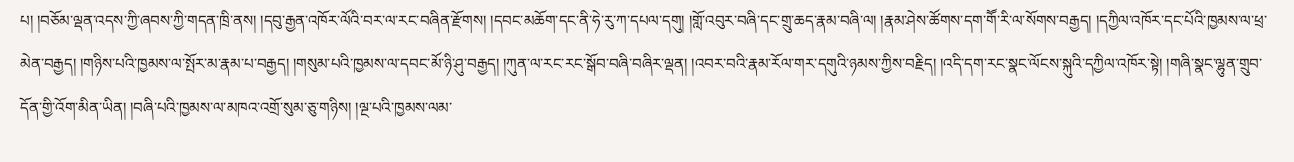པ། །བཅོམ་ལྡན་འདས་ཀྱི་ཞབས་ཀྱི་གདན་ཁྲི་ནས། །དབུ་རྒྱན་འཁོར་ལོའི་བར་ལ་རང་བཞིན་རྫོགས། །དབང་མཆོག་དང་ནི་ཧེ་རུ་ཀ་དཔལ་དགུ། །གློ་འབུར་བཞི་དང་གྲུ་ཆད་རྣམ་བཞི་ལ། །རྣམ་ཤེས་ཚོགས་དག་གཽ་རི་ལ་སོགས་བརྒྱད། །དཀྱིལ་འཁོར་དང་པོའི་ཁྱམས་ལ་ཕྲ་མེན་བརྒྱད། །གཉིས་པའི་ཁྱམས་ལ་སྤོར་མ་རྣམ་པ་བརྒྱད། །གསུམ་པའི་ཁྱམས་ལ་དབང་མོ་ཉི་ཤུ་བརྒྱད། །ཀུན་ལ་རང་རང་སྒོབ་བཞི་བཞིར་ལྡན། །འབར་བའི་རྣམ་རོལ་གར་དགུའི་ཉམས་ཀྱིས་བརྗིད། །འདི་དག་རང་སྣང་ལོངས་སྐུའི་དཀྱིལ་འཁོར་སྟེ། །གཞི་སྣང་ལྷུན་གྲུབ་དོན་གྱི་འོག་མིན་ཡིན། །བཞི་པའི་ཁྱམས་ལ་མཁའ་འགྲོ་སུམ་ཅུ་གཉིས། །ལྔ་པའི་ཁྱམས་ལམ་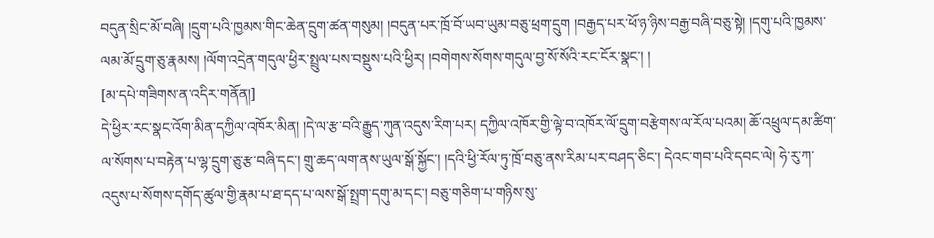བདུན་སྲིང་མོ་བཞི། །དྲུག་པའི་ཁྱམས་གིང་ཆེན་དྲུག་ཚན་གསུམ། །བདུན་པར་ཁྲོ་བོ་ཡབ་ཡུམ་བཅུ་ཕྲག་དྲུག །བརྒྱད་པར་ཕོ་ཉ་ཉིས་བརྒྱ་བཞི་བཅུ་སྟེ། །དགུ་པའི་ཁྱམས་ལམ་མོ་དྲུག་ཅུ་རྣམས། །ལོག་འདྲེན་གདུལ་ཕྱིར་སྤྲུལ་པས་བསྡུས་པའི་ཕྱིར། །བགེགས་སོགས་གདུལ་བྱ་སོ་སོའི་རང་ངོར་སྣང་། །
[མ་དཔེ་གཟིགས་ན་འདིར་གནོན།]
དེ་ཕྱིར་རང་སྣང་འོག་མིན་དཀྱིལ་འཁོར་མིན། །དེ་ལ་རྩ་བའི་རྒྱུད་ཀུན་འདུས་རིག་པར། དཀྱིལ་འཁོར་གྱི་ལྟེ་བ་འཁོར་ལོ་དྲུག་བརྩེགས་ལ་རོལ་པའམ། ཆོ་འཕྲུལ་དམ་ཚིག་ལ་སོགས་པ་བརྟེན་པ་ལྷ་དྲུག་ཅུ་རྩ་བཞི་དང་། གྲུ་ཆད་ལག་ནས་ཡུལ་སྒོ་སྐྱོང་། །དའི་ཕྱི་རོལ་ཏུ་ཁྲོ་བཅུ་ནས་རིམ་པར་བཤད་ཅིང་། དེའང་གབ་པའི་དབང་ལེ། ཧེ་རུ་ཀ་འདུས་པ་སོགས་དགོད་ཚུལ་གྱི་རྣམ་པ་ཐ་དད་པ་ལས་སྒོ་སྤྲག་དགུ་མ་དང་། བཅུ་གཅིག་པ་གཉིས་སུ་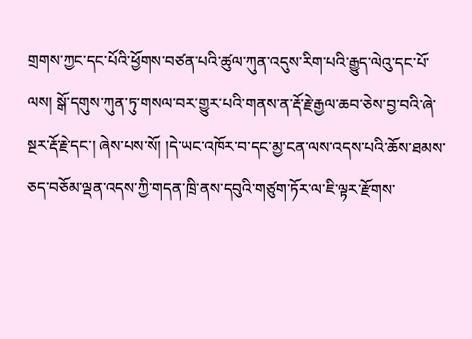གྲགས་ཀྱང་དང་པོའི་ཕྱོགས་བཙན་པའི་ཚུལ་ཀུན་འདུས་རིག་པའི་རྒྱུད་ལེའུ་དང་པོ་ལས། སྒོ་དགུས་ཀུན་ཏུ་གསལ་བར་གྱུར་པའི་གནས་ན་རྡོ་རྗེ་རྒྱལ་ཆབ་ཅེས་བྱ་བའི་ཞེ་སྔར་རྡོ་རྗེ་དང་། ཞེས་པས་སོ། །དེ་ཡང་འཁོར་བ་དང་མྱ་ངན་ལས་འདས་པའི་ཆོས་ཐམས་ཅད་བཅོམ་ལྡན་འདས་ཀྱི་གདན་ཁྲི་ནས་དབུའི་གཙུག་ཏོར་ལ་ཇི་ལྟར་རྫོགས་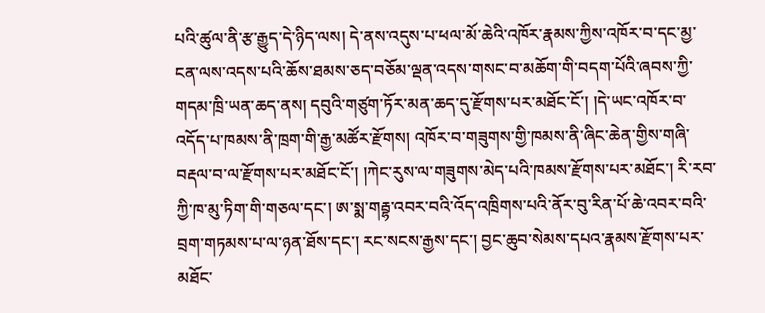པའི་ཚུལ་ནི་རྩ་རྒྱུད་དེ་ཉིད་ལས། དེ་ནས་འདུས་པ་ཕལ་མོ་ཆེའི་འཁོར་རྣམས་ཀྱིས་འཁོར་བ་དང་མྱ་ངན་ལས་འདས་པའི་ཆོས་ཐམས་ཅད་བཅོམ་ལྡན་འདས་གསང་བ་མཆོག་གི་བདག་པོའི་ཞབས་ཀྱི་གདམ་ཁྲི་ཡན་ཆད་ནས། དབུའི་གཙུག་ཏོར་མན་ཆད་དུ་རྫོགས་པར་མཐོང་ངོ་། །དེ་ཡང་འཁོར་བ་འདོད་པ་ཁམས་ནི་ཁྲག་གི་རྒྱ་མཚོར་རྫོགས། འཁོར་བ་གཟུགས་གྱི་ཁམས་ནི་ཞིང་ཆེན་གྱིས་གཞི་བརྡལ་བ་ལ་རྫོགས་པར་མཐོང་ངོ་། །ཀེང་རུས་ལ་གཟུགས་མེད་པའི་ཁམས་རྫོགས་པར་མཐོང་། རི་རབ་ཀྱི་ཁ་མུ་ཏིག་གི་གཅལ་དང་། ཨ་སྨ་གརྦྷ་འབར་བའི་འོད་འཁྲིགས་པའི་ནོར་བུ་རིན་པོ་ཆེ་འབར་བའི་བྲག་གཏམས་པ་ལ་ཉན་ཐོས་དང་། རང་སངས་རྒྱས་དང་། བྱང་ཆུབ་སེམས་དཔའ་རྣམས་རྫོགས་པར་མཐོང་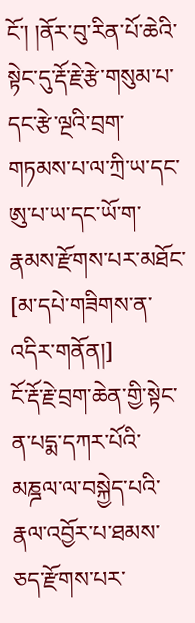ངོ་། །ནོར་བུ་རིན་པོ་ཆེའི་སྟེང་དུ་རྡོ་རྗེ་རྩེ་གསུམ་པ་དང་རྩེ་ལྔའི་བྲག་གཏམས་པ་ལ་ཀྲི་ཡ་དང་ཨུ་པ་ཡ་དང་ཡོ་ག་རྣམས་རྫོགས་པར་མཐོང་
[མ་དཔེ་གཟིགས་ན་འདིར་གནོན།]
ངོ་རྡོ་རྗེ་བྲག་ཆེན་གྱི་སྟེང་ན་པདྨ་དཀར་པོའི་མཎྜལ་ལ་བསྐྱེད་པའི་རྣལ་འབྱོར་པ་ཐམས་ཅད་རྫོགས་པར་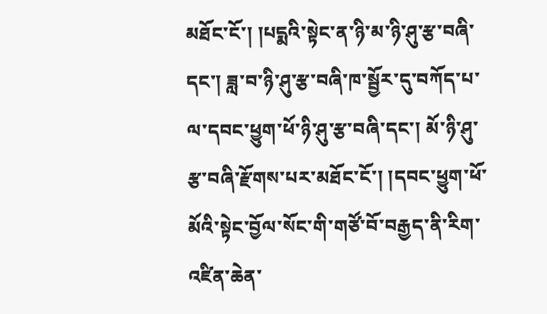མཐོང་ངོ་། །པདྨའི་སྟེང་ན་ཉི་མ་ཉི་ཤུ་རྩ་བཞི་དང་། ཟླ་བ་ཉི་ཤུ་རྩ་བཞི་ཁ་སྦྱོར་དུ་བཀོད་པ་ལ་དབང་ཕྱུག་ཕོ་ཉི་ཤུ་རྩ་བཞི་དང་། མོ་ཉི་ཤུ་རྩ་བཞི་རྫོགས་པར་མཐོང་ངོ་། །དབང་ཕྱུག་ཕོ་མོའི་སྟེང་བྱོལ་སོང་གི་གཙོ་བོ་བརྒྱད་ནི་རིག་འཛིན་ཆེན་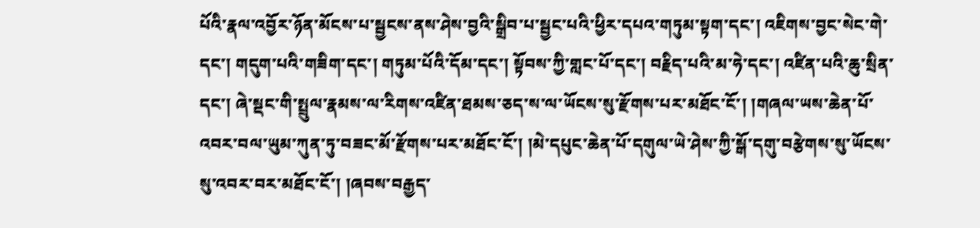པོའི་རྣལ་འབྱོར་ཉོན་མོངས་པ་སྦྱངས་ནས་ཤེས་བྱའི་སྒྲིབ་པ་སྦྱང་པའི་ཕྱིར་དཔའ་གཏུམ་སྟག་དང་། འཇིགས་བྱང་སེང་གེ་དང་། གདུག་པའི་གཟིག་དང་། གཏུམ་པོའི་དོམ་དང་། སྟོབས་ཀྱི་གླང་པོ་དང་། བརྗིད་པའི་མ་ཧེ་དང་། འཛིན་པའི་ཆུ་སྲིན་དང་། ཞེ་སྡང་གི་སྤྲུལ་རྣམས་ལ་རིགས་འཛིན་ཐམས་ཅད་ས་ལ་ཡོངས་སུ་རྫོགས་པར་མཐོང་ངོ་། །གཞལ་ཡས་ཆེན་པོ་འབར་བལ་ཡུམ་ཀུན་ཏུ་བཟང་མོ་རྫོགས་པར་མཐོང་ངོ་། །མེ་དཔུང་ཆེན་པོ་དགུལ་ཡེ་ཤེས་ཀྱི་སྒོ་དགུ་བརྩེགས་སུ་ཡོངས་སུ་འབར་བར་མཐོང་ངོ་། །ཞབས་བརྒྱད་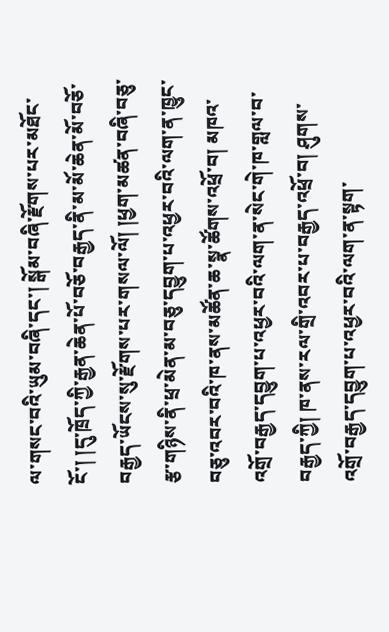ལ་གསང་བའི་ཡུམ་བཞི་དང་། སྒོམ་བཞི་རྫོགས་པར་མཐོང་ངོ་། །དུ་ཁྲོད་ཀྱི་རྒྱན་ཆེན་པོ་བཅོ་བརྒྱད་ནི་མ་མོ་ཆེན་མོ་བཅོ་བརྒྱད་ཡོངས་སུ་རྫོགས་པར་གསལ་ལོ། །ཕྱག་མཚན་བཞི་བཅུ་རྩ་གཉིས་ནི་ཕྲ་མེན་མ་བཅུ་དབྱུག་པ་འཕྱར་བའི་ལག་ན་ཁྱུང་བཅུ་འབར་བའི་ཁ་ནས་མཚོན་ཆ་སྣ་ཚོགས་འཕྲོ་བ། མཁའ་འགྲོ་བརྒྱད་དབྱུག་པ་འཕྱར་བའི་ལག་ན་སེང་གེ་ཁ་གླལ་བ་བརྒྱད་ཀྱི། ཁ་ནས་རལ་གྲི་འབར་པ་བརྒྱད་འཕྲོ་བ། ཤུགས་འགྲོ་བརྒྱད་དབྱུག་པ་འཕྱར་བའི་ལག་ན་སྟག་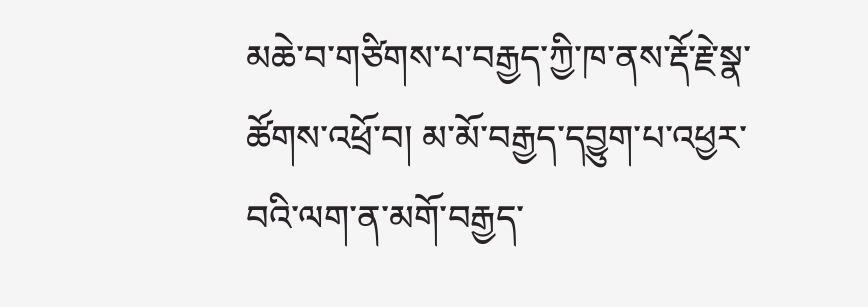མཆེ་བ་གཙིགས་པ་བརྒྱད་ཀྱི་ཁ་ནས་རྡོ་རྗེ་སྣ་ཚོགས་འཕྲོ་བ། མ་མོ་བརྒྱད་དབྱུག་པ་འཕྱར་བའི་ལག་ན་མགོ་བརྒྱད་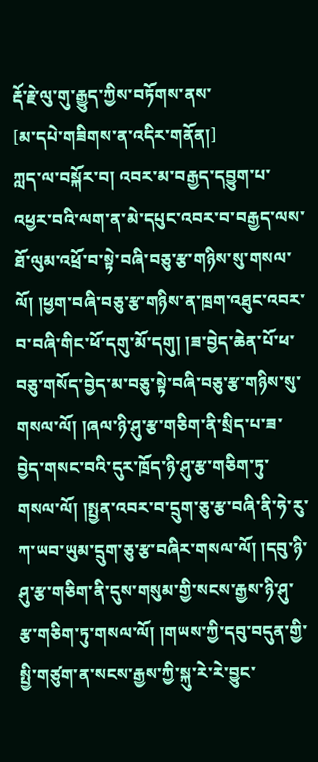རྡོ་རྗེ་ལུ་གུ་རྒྱུད་ཀྱིས་བཏོགས་ནས་
[མ་དཔེ་གཟིགས་ན་འདིར་གནོན།]
ཀླད་ལ་བསྐོར་བ། འབར་མ་བརྒྱད་དབྱུག་པ་འཕྱར་བའི་ལག་ན་མེ་དཔུང་འབར་བ་བརྒྱད་ལས་ཐོ་ལུམ་འཕྲོ་བ་སྟེ་བཞི་བཅུ་རྩ་གཉིས་སུ་གསལ་ལོ། །ཕྱག་བཞི་བཅུ་རྩ་གཉིས་ན་ཁྲག་འཐུང་འབར་བ་བཞི་གིང་ཕོ་དགུ་མོ་དགུ། །ཟ་བྱེད་ཆེན་པོ་ཕ་བཅུ་གསོད་བྱེད་མ་བཅུ་སྟེ་བཞི་བཅུ་རྩ་གཉིས་སུ་གསལ་ལོ། །ཞལ་ཉི་ཤུ་རྩ་གཅིག་ནི་སྲིད་པ་ཟ་བྱེད་གསང་བའི་དུར་ཁྲོད་ཉི་ཤུ་རྩ་གཅིག་ཏུ་གསལ་ལོ། །སྤྱན་འབར་བ་དྲུག་ཅུ་རྩ་བཞི་ནི་ཧེ་རུ་ཀ་ཡབ་ཡུམ་དྲུག་ཅུ་རྩ་བཞིར་གསལ་ལོ། །དབུ་ཉི་ཤུ་རྩ་གཅིག་ནི་དུས་གསུམ་གྱི་སངས་རྒྱས་ཉི་ཤུ་རྩ་གཅིག་ཏུ་གསལ་ལོ། །གཡས་ཀྱི་དབུ་བདུན་གྱི་སྤྱི་གཙུག་ན་སངས་རྒྱས་ཀྱི་སྐུ་རེ་རེ་བྱུང་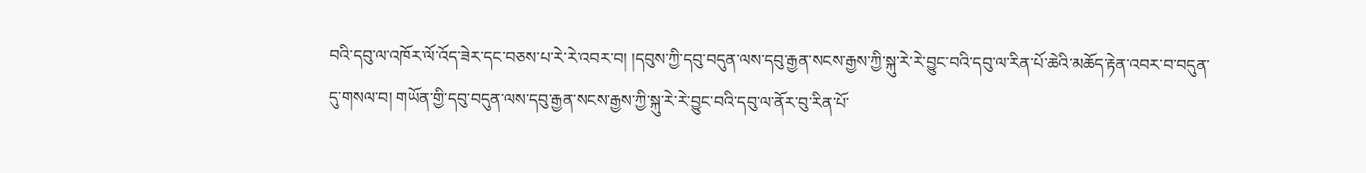བའི་དབུ་ལ་འཁོར་ལོ་འོད་ཟེར་དང་བཅས་པ་རེ་རེ་འབར་བ། །དབུས་ཀྱི་དབུ་བདུན་ལས་དབུ་རྒྱན་སངས་རྒྱས་ཀྱི་སྐུ་རེ་རེ་བྱུང་བའི་དབུ་ལ་རིན་པོ་ཆེའི་མཆོད་རྟེན་འབར་བ་བདུན་དུ་གསལ་བ། གཡོན་གྱི་དབུ་བདུན་ལས་དབུ་རྒྱན་སངས་རྒྱས་ཀྱི་སྐུ་རེ་རེ་བྱུང་བའི་དབུ་ལ་ནོར་བུ་རིན་པོ་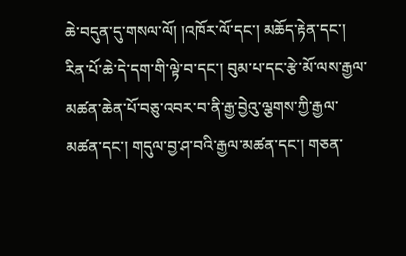ཆེ་བདུན་དུ་གསལ་ལོ། །འཁོར་ལོ་དང་། མཆོད་རྟེན་དང་། རིན་པོ་ཆེ་དེ་དག་གི་ལྟེ་བ་དང་། བུམ་པ་དང་རྩེ་མོ་ལས་རྒྱལ་མཚན་ཆེན་པོ་བཅུ་འབར་བ་ནི་རྒྱ་བྱེའུ་ལྕགས་ཀྱི་རྒྱལ་མཚན་དང་། གདུལ་བྱ་ཤ་བའི་རྒྱལ་མཚན་དང་། གཅན་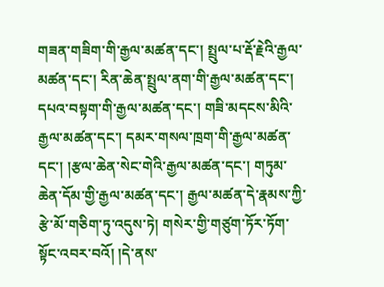གཟན་གཟིག་གི་རྒྱལ་མཚན་དང་། སྤྲུལ་པ་རྡོ་རྗེའི་རྒྱལ་མཚན་དང་། རིན་ཆེན་སྤྲུལ་ནག་གི་རྒྱལ་མཚན་དང་། དཔའ་བསྟག་གི་རྒྱལ་མཚན་དང་། གཟི་མདངས་མིའི་རྒྱལ་མཚན་དང་། དམར་གསལ་ཁྲག་གི་རྒྱལ་མཚན་དང་། །རྩལ་ཆེན་སེང་གེའི་རྒྱལ་མཚན་དང་། གཏུམ་ཆེན་དོམ་གྱི་རྒྱལ་མཚན་དང་། རྒྱལ་མཚན་དེ་རྣམས་ཀྱི་རྩེ་མོ་གཅིག་ཏུ་འདུས་ཏེ། གསེར་གྱི་གཙུག་ཏོར་ཏོག་སྟོང་འབར་བའོ། །དེ་ནས་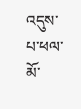འདུས་པ་ཕལ་མོ་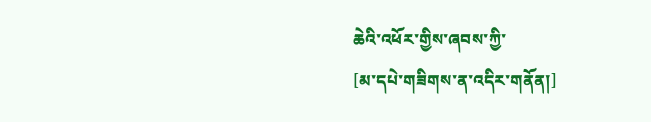ཆེའི་འཕོར་གྱིས་ཞབས་ཀྱི་
[མ་དཔེ་གཟིགས་ན་འདིར་གནོན།]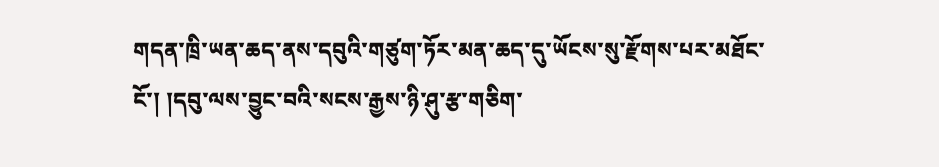གདན་ཁྲི་ཡན་ཆད་ནས་དབུའི་གཙུག་ཏོར་མན་ཆད་དུ་ཡོངས་སུ་རྫོགས་པར་མཐོང་ངོ་། །དབུ་ལས་བྱུང་བའི་སངས་རྒྱས་ཉི་ཤུ་རྩ་གཅིག་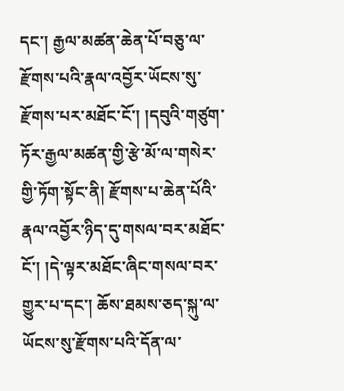དང་། རྒྱལ་མཚན་ཆེན་པོ་བཅུ་ལ་རྫོགས་པའི་རྣལ་འབྱོར་ཡོངས་སུ་རྫོགས་པར་མཐོང་ངོ་། །དབུའི་གཙུག་ཏོར་རྒྱལ་མཚན་གྱི་རྩེ་མོ་ལ་གསེར་གྱི་ཏོག་སྟོང་ནི། རྫོགས་པ་ཆེན་པོའི་རྣལ་འབྱོར་ཉིད་དུ་གསལ་བར་མཐོང་ངོ་། །དེ་ལྟར་མཐོང་ཞིང་གསལ་བར་གྱུར་པ་དང་། ཆོས་ཐམས་ཅད་སྐུ་ལ་ཡོངས་སུ་རྫོགས་པའི་དོན་ལ་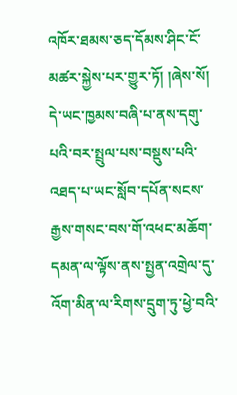འཁོར་ཐམས་ཅད་དོམས་ཤིང་ངོ་མཚར་སྐྱེས་པར་གྱུར་ཏོ། །ཞེས་སོ། དེ་ཡང་ཁྱམས་བཞི་པ་ནས་དགུ་པའི་བར་སྤྲུལ་པས་བསྡུས་པའི་འཐད་པ་ཡང་སློབ་དཔོན་སངས་རྒྱས་གསང་བས་གོ་འཕང་མཆོག་དམན་ལ་ལྟོས་ནས་སྤྱན་འགྲེལ་དུ་འོག་མིན་ལ་རིགས་དྲུག་ཏུ་ཕྱེ་བའི་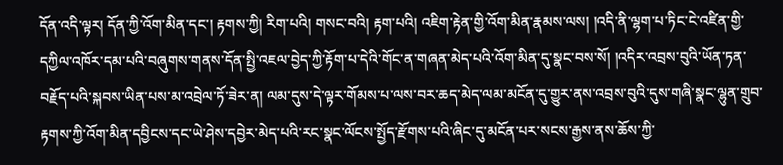དོན་འདི་ལྟར། དོན་ཀྱི་འོག་མིན་དང་། རྟགས་ཀྱི། རིག་པའི། གསང་བའི། རྟག་པའི། འཇིག་རྟེན་གྱི་འོག་མིན་རྣམས་ལས། །འདི་ནི་ལྷག་པ་ཏིང་ངེ་འཛིན་གྱི་དཀྱིལ་འཁོར་དམ་པའི་བཞུགས་གནས་དོན་སྤྱི་འཇལ་བྱེད་ཀྱི་རྟོག་པ་དེའི་གོང་ན་གཞན་མེད་པའི་འོག་མིན་དུ་སྣང་བས་སོ། །འདིར་འབྲས་བུའི་ཡོན་ཏན་བརྗོད་པའི་སྐབས་ཡིན་པས་མ་འབྲེལ་ཏོ་ཟེར་ན། ལམ་དུས་དེ་ལྟར་གོམས་པ་ལས་བར་ཆད་མེད་ལམ་མངོན་དུ་གྱུར་ནས་འབྲས་བུའི་དུས་གཞི་སྣང་ལྷུན་གྲུབ་རྟགས་ཀྱི་འོག་མིན་དབྱིངས་དང་ཡེ་ཤེས་དབྱེར་མེད་པའི་རང་སྣང་ལོངས་སྤྱོད་རྫོགས་པའི་ཞིང་དུ་མངོན་པར་སངས་རྒྱས་ནས་ཆོས་ཀྱི་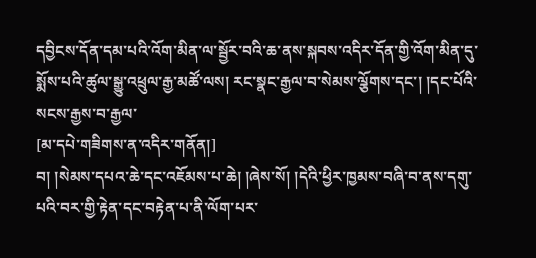དབྱིངས་དོན་དམ་པའི་འོག་མིན་ལ་སྦྱོར་བའི་ཆ་ནས་སྐབས་འདིར་དོན་གྱི་འོག་མིན་དུ་སྨོས་པའི་ཚུལ་སྒྱུ་འཕྲུལ་རྒྱ་མཚོ་ལས། རང་སྣང་རྒྱལ་བ་སེམས་ལྕོགས་དང་། །དང་པོའི་སངས་རྒྱས་བ་རྒྱལ་
[མ་དཔེ་གཟིགས་ན་འདིར་གནོན།]
བ། །སེམས་དཔའ་ཆེ་དང་འཇོམས་པ་ཆེ། །ཞེས་སོ། །དེའི་ཕྱིར་ཁྱམས་བཞི་བ་ནས་དགུ་པའི་བར་གྱི་རྟེན་དང་བརྟེན་པ་ནི་ལོག་པར་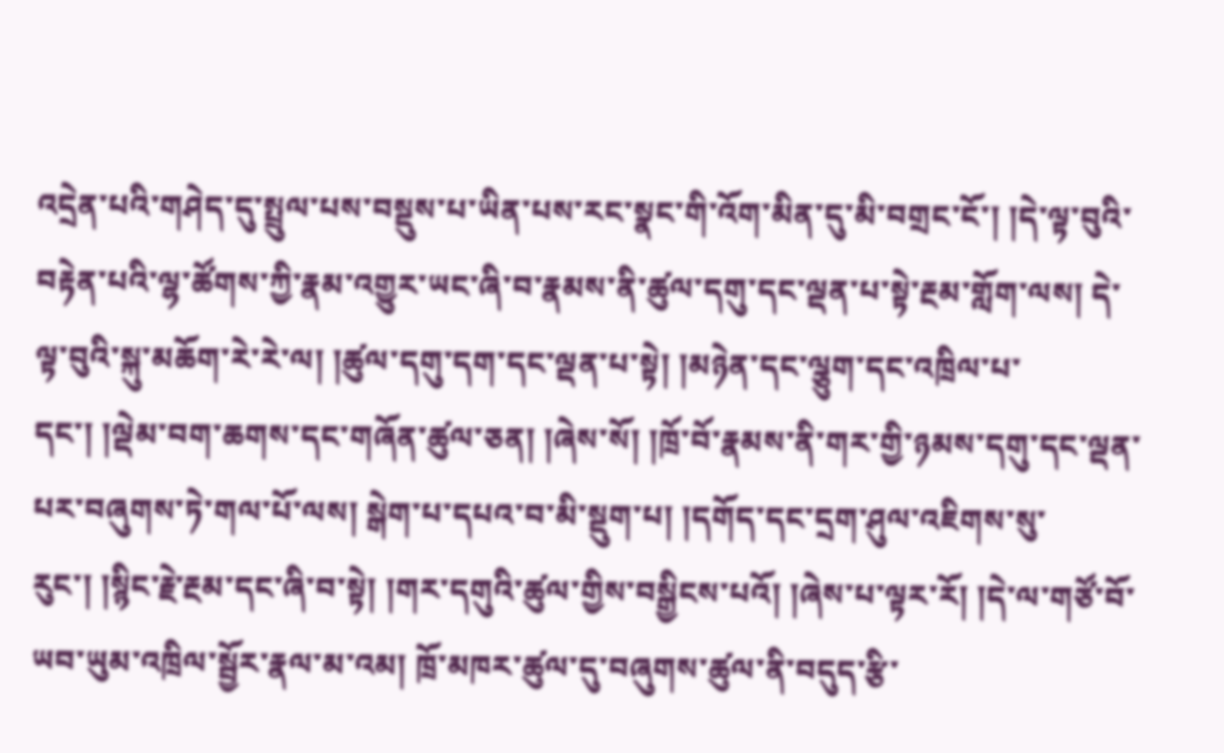འདྲེན་པའི་གཤེད་དུ་སྤྲུལ་པས་བསྡུས་པ་ཡིན་པས་རང་སྣང་གི་འོག་མིན་དུ་མི་བགྲང་ངོ་། །དེ་ལྟ་བུའི་བརྟེན་པའི་ལྷ་ཚོགས་ཀྱི་རྣམ་འགྱུར་ཡང་ཞི་བ་རྣམས་ནི་ཚུལ་དགུ་དང་ལྡན་པ་སྟེ་རྔམ་གློག་ལས། དེ་ལྟ་བུའི་སྐུ་མཆོག་རེ་རེ་ལ། །ཚུལ་དགུ་དག་དང་ལྡན་པ་སྟེ། །མཉེན་དང་ལྕུག་དང་འཁྲིལ་པ་དང་། །ལྡེམ་བག་ཆགས་དང་གཞོན་ཚུལ་ཅན། །ཞེས་སོ། །ཁྲོ་བོ་རྣམས་ནི་གར་གྱི་ཉམས་དགུ་དང་ལྡན་པར་བཞུགས་ཏེ་གལ་པོ་ལས། སྒེག་པ་དཔའ་བ་མི་སྡུག་པ། །དགོད་དང་དྲག་ཤུལ་འཇིགས་སུ་རུང་། །སྙིང་རྗེ་རྔམ་དང་ཞི་བ་སྟེ། །གར་དགུའི་ཚུལ་གྱིས་བསྒྱིངས་པའོ། །ཞེས་པ་ལྟར་རོ། །དེ་ལ་གཙོ་བོ་ཡབ་ཡུམ་འཁྲིལ་སྦྱོར་རྣལ་མ་འམ། ཁྲོ་མཁར་ཚུལ་དུ་བཞུགས་ཚུལ་ནི་བདུད་རྩི་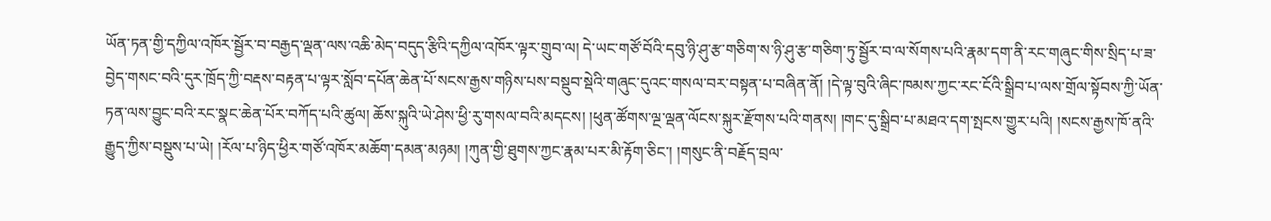ཡོན་ཏན་གྱི་དཀྱིལ་འཁོར་སྦྱོར་བ་བརྒྱད་ལྡན་ལས་འཆི་མེད་བདུད་རྩིའི་དཀྱིལ་འཁོར་ལྟར་གྲུབ་ལ། དེ་ཡང་གཙོ་བོའི་དབུ་ཉི་ཤུ་རྩ་གཅིག་ས་ཉི་ཤུ་རྩ་གཅིག་ཏུ་སྦྱོར་བ་ལ་སོགས་པའི་རྣམ་དག་ནི་རང་གཞུང་གིས་སྲིད་པ་ཟ་བྱེད་གསང་བའི་དུར་ཁྲོད་ཀྱི་བརྡས་བརྟན་པ་ལྟར་སློབ་དཔོན་ཆེན་པོ་སངས་རྒྱས་གཉིས་པས་བསྡུབ་སྡེའི་གཞུང་དུའང་གསལ་བར་བསྟན་པ་བཞིན་ནོ། །དེ་ལྟ་བུའི་ཞིང་ཁམས་ཀྱང་རང་ངོའི་སྒྲིབ་པ་ལས་གྲོལ་སྟོབས་ཀྱི་ཡོན་ཏན་ལས་བྱུང་བའི་རང་སྣང་ཆེན་པོར་བཀོད་པའི་ཚུལ། ཆོས་སྐུའི་ཡེ་ཤེས་ཕྱི་རུ་གསལ་བའི་མདངས། །ཕུན་ཚོགས་ལྔ་ལྡན་ལོངས་སྐུར་རྫོགས་པའི་གནས། །གང་དུ་སྒྲིབ་པ་མཐའ་དག་སྤངས་གྱུར་པའི། །སངས་རྒྱས་ཁོ་ནའི་རྒྱུད་ཀྱིས་བསྡུས་པ་ཡེ། །རོལ་པ་ཉིད་ཕྱིར་གཙོ་འཁོར་མཆོག་དམན་མཉམ། །ཀུན་གྱི་ཐུགས་ཀྱང་རྣམ་པར་མི་རྟོག་ཅིང་། །གསུང་ནི་བརྗོད་བྲལ་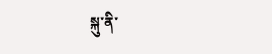སྐུ་ནི་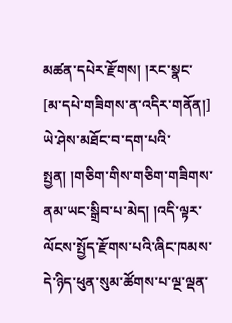མཚན་དཔེར་རྫོགས། །རང་སྣང་
[མ་དཔེ་གཟིགས་ན་འདིར་གནོན།]
ཡེ་ཤེས་མཐོང་བ་དག་པའི་སྤྱན། །གཅིག་གིས་གཅིག་གཟིགས་ནམ་ཡང་སྒྲིབ་པ་མེད། །འདི་ལྟར་ལོངས་སྤྱོད་རྫོགས་པའི་ཞིང་ཁམས་དེ་ཉིད་ཕུན་སུམ་ཚོགས་པ་ལྔ་ལྡན་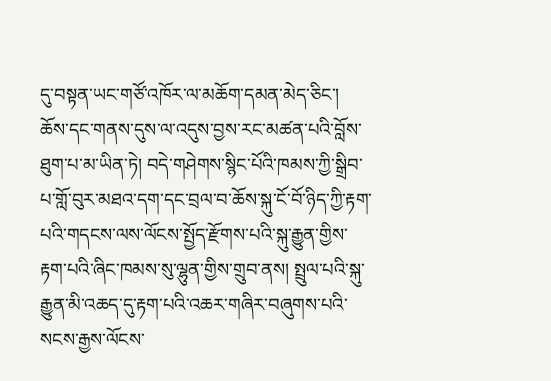དུ་བསྟན་ཡང་གཙོ་འཁོར་ལ་མཆོག་དམན་མེད་ཅིང་། ཆོས་དང་གནས་དུས་ལ་འདུས་བྱས་རང་མཚན་པའི་བློས་ཐུག་པ་མ་ཡིན་ཏེ། བདེ་གཤེགས་སྙིང་པོའི་ཁམས་ཀྱི་སྒྲིབ་པ་གློ་བུར་མཐའ་དག་དང་བྲལ་བ་ཆོས་སྐུ་ངོ་བོ་ཉིད་ཀྱི་རྟག་པའི་གདངས་ལས་ལོངས་སྤྱོད་རྫོགས་པའི་སྐུ་རྒྱུན་གྱིས་རྟག་པའི་ཞིང་ཁམས་སུ་ལྷུན་གྱིས་གྲུབ་ནས། སྤྲུལ་པའི་སྐུ་རྒྱུན་མི་འཆད་དུ་རྟག་པའི་འཆར་གཞིར་བཞུགས་པའི་སངས་རྒྱས་ལོངས་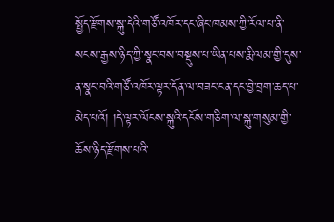སྤྱོད་རྫོགས་སྐུ་དེའི་གཙོ་འཁོར་དང་ཞིང་ཁམས་ཀྱི་རོལ་པ་ནི་སངས་རྒྱས་ཉིད་ཀྱི་སྣང་བས་བསྡུས་པ་ཡིན་པས་རྨི་ལམ་གྱི་དུས་ན་སྣང་བའི་གཙོ་འཁོར་ལྟར་དོན་ལ་བཟང་ངན་དང་བྱེ་བྲག་ཆད་པ་མེད་པའོ། །དེ་ལྟར་ལོངས་སྐུའི་དངོས་གཅིག་ལ་སྐུ་གསུམ་གྱི་ཆོས་ཉིད་རྫོགས་པའི་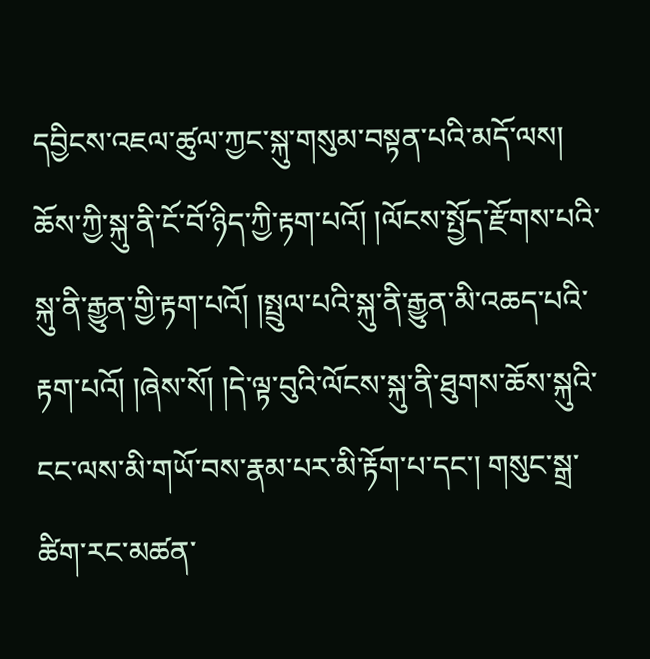དབྱིངས་འཇལ་ཚུལ་ཀྱང་སྐུ་གསུམ་བསྟན་པའི་མདོ་ལས། ཆོས་ཀྱི་སྐུ་ནི་ངོ་བོ་ཉིད་ཀྱི་རྟག་པའོ། །ལོངས་སྤྱོད་རྫོགས་པའི་སྐུ་ནི་རྒྱུན་གྱི་རྟག་པའོ། །སྤྲུལ་པའི་སྐུ་ནི་རྒྱུན་མི་འཆད་པའི་རྟག་པའོ། །ཞེས་སོ། །དེ་ལྟ་བུའི་ལོངས་སྐུ་ནི་ཐུགས་ཆོས་སྐུའི་ངང་ལས་མི་གཡོ་བས་རྣམ་པར་མི་རྟོག་པ་དང་། གསུང་སྒྲ་ཚིག་རང་མཚན་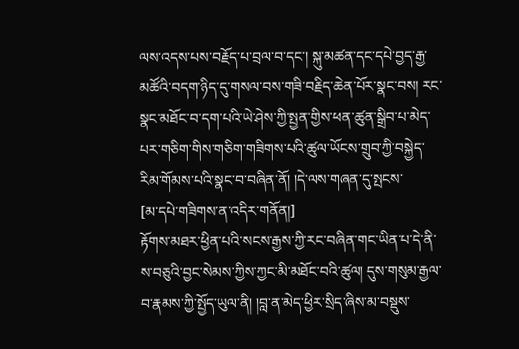ལས་འདས་པས་བརྗོད་པ་བྲལ་བ་དང་། སྐུ་མཚན་དང་དཔེ་བྱད་རྒྱ་མཚོའི་བདག་ཉིད་དུ་གསལ་བས་གཟི་བརྗིད་ཆེན་པོར་སྣང་བས། རང་སྣང་མཐོང་བ་དག་པའི་ཡེ་ཤེས་ཀྱི་སྤྱན་གྱིས་ཕན་ཚུན་སྒྲིབ་པ་མེད་པར་གཅིག་གིས་གཅིག་གཟིགས་པའི་ཚུལ་ཡོངས་གྲུབ་ཀྱི་བསྐྱེད་རིམ་གོམས་པའི་སྣང་བ་བཞིན་ནོ། །དེ་ལས་གཞན་དུ་སྤངས་
[མ་དཔེ་གཟིགས་ན་འདིར་གནོན།]
རྟོགས་མཐར་ཕྱིན་པའི་སངས་རྒྱས་ཀྱི་རང་བཞིན་གང་ཡིན་པ་དེ་ནི་ས་བཅུའི་བྱང་སེམས་ཀྱིས་ཀྱང་མི་མཐོང་བའི་ཚུལ། དུས་གསུམ་རྒྱལ་བ་རྣམས་ཀྱི་སྤྱོད་ཡུལ་ནི། །བླ་ན་མེད་ཕྱིར་སྲིད་ཞིས་མ་བསྡུས་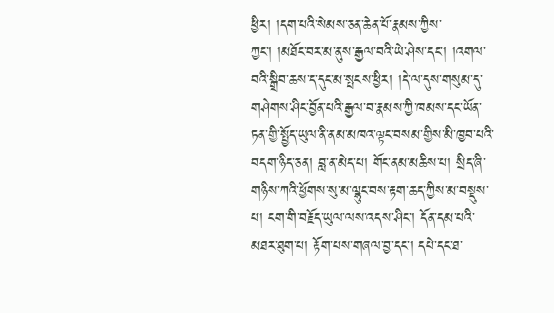ཕྱིར། །དག་པའི་སེམས་ཅན་ཆེན་པོ་རྣམས་ཀྱིས་ཀྱང་། །མཐོང་བར་མ་ནུས་རྒྱལ་བའི་ཡེ་ཤེས་དང་། །འགལ་བའི་སྒྲིབ་ཆས་ད་དུང་མ་སྤངས་ཕྱིར། །དེ་ལ་དུས་གསུམ་དུ་གཤེགས་ཤིང་བྱོན་པའི་རྒྱལ་བ་རྣམས་ཀྱི་ཁམས་དང་ཡོན་ཏན་གྱི་སྤྱོད་ཡུལ་ནི་ནམ་མཁའ་ལྟང་བསམ་གྱིས་མི་ཁྱབ་པའི་བདག་ཉིད་ཅན། བླ་ན་མེད་པ། གོང་ནམ་མཆིས་པ། སྲིད་ཞི་གཉིས་ཀའི་ཕྱོགས་སུ་མ་ལྷུང་བས་རྟག་ཆད་ཀྱིས་མ་བསྡུས་པ། ངག་གི་བརྗོད་ཡུལ་ལས་འདས་ཤིང་། དོན་དམ་པའི་མཐར་ཐུག་པ། རྟོག་པས་གཞལ་བྱ་དང་། དཔེ་དང་ཐ་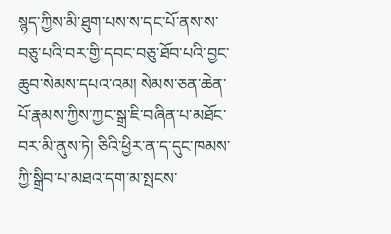སྙད་ཀྱིས་མི་ཐུག་པས་ས་དང་པོ་ནས་ས་བཅུ་པའི་བར་གྱི་དབང་བཅུ་ཐོབ་པའི་བྱང་ཆུབ་སེམས་དཔའ་འམ། སེམས་ཅན་ཆེན་པོ་རྣམས་ཀྱིས་ཀྱང་སྒྲ་ཇི་བཞིན་པ་མཐོང་བར་མི་ནུས་ཏེ། ཅིའི་ཕྱིར་ན་ད་དུང་ཁམས་ཀྱི་སྒྲིབ་པ་མཐའ་དག་མ་སྤངས་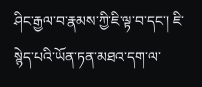ཤིང་རྒྱལ་བ་རྣམས་ཀྱི་ཇི་ལྟ་བ་དང་། ཇི་སྙེད་པའི་ཡོན་ཏན་མཐའ་དག་ལ་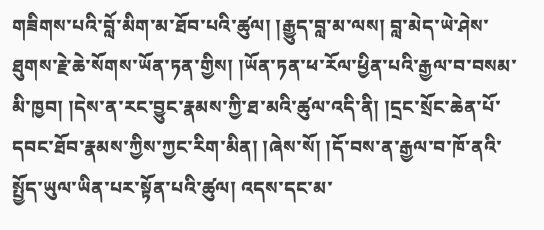གཟིགས་པའི་བློ་མིག་མ་ཐོབ་པའི་ཚུལ། །རྒྱུད་བླ་མ་ལས། བླ་མེད་ཡེ་ཤེས་ཐུགས་རྗེ་ཆེ་སོགས་ཡོན་ཏན་གྱིས། །ཡོན་ཏན་ཕ་རོལ་ཕྱིན་པའི་རྒྱལ་བ་བསམ་མི་ཁྱབ། །དེས་ན་རང་བྱུང་རྣམས་ཀྱི་ཐ་མའི་ཚུལ་འདི་ནི། །དྲང་སྲོང་ཆེན་པོ་དབང་ཐོབ་རྣམས་ཀྱིས་ཀྱང་རིག་མིན། །ཞེས་སོ། །དོ་བས་ན་རྒྱལ་བ་ཁོ་ནའི་སྤྱོད་ཡུལ་ཡིན་པར་སྟོན་པའི་ཚུལ། འདས་དང་མ་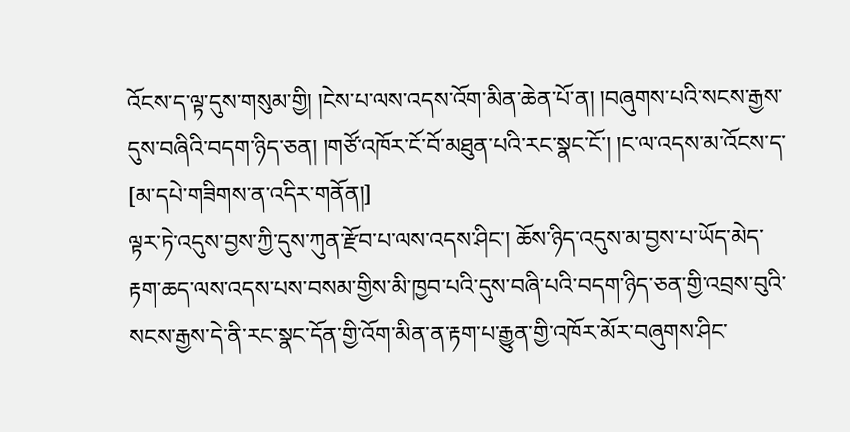འོངས་ད་ལྟ་དུས་གསུམ་གྱི། །ངེས་པ་ལས་འདས་འོག་མིན་ཆེན་པོ་ན། །བཞུགས་པའི་སངས་རྒྱས་དུས་བཞིའི་བདག་ཉིད་ཅན། །གཙོ་འཁོར་ངོ་བོ་མཐུན་པའི་རང་སྣང་ངོ་། །ང་ལ་འདས་མ་འོངས་ད་
[མ་དཔེ་གཟིགས་ན་འདིར་གནོན།]
ལྟར་ཏེ་འདུས་བྱས་ཀྱི་དུས་ཀུན་རྫོབ་པ་ལས་འདས་ཤིང་། ཆོས་ཉིད་འདུས་མ་བྱས་པ་ཡོད་མེད་རྟག་ཆད་ལས་འདས་པས་བསམ་གྱིས་མི་ཁྱབ་པའི་དུས་བཞི་པའི་བདག་ཉིད་ཅན་གྱི་འབྲས་བུའི་སངས་རྒྱས་དེ་ནི་རང་སྣང་དོན་གྱི་འོག་མིན་ན་རྟག་པ་རྒྱུན་གྱི་འཁོར་མོར་བཞུགས་ཤིང་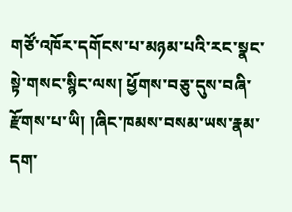གཙོ་འཁོར་དགོངས་པ་མཉམ་པའི་རང་སྣང་སྟེ་གསང་སྙིང་ལས། ཕྱོགས་བཅུ་དུས་བཞི་རྫོགས་པ་ཡི། །ཞིང་ཁམས་བསམ་ཡས་རྣམ་དག་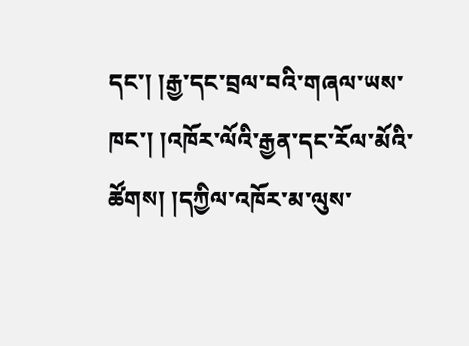དང་། །རྒྱ་དང་བྲལ་བའི་གཞལ་ཡས་ཁང་། །འཁོར་ལོའི་རྒྱན་དང་རོལ་མོའི་ཚོགས། །དཀྱིལ་འཁོར་མ་ལུས་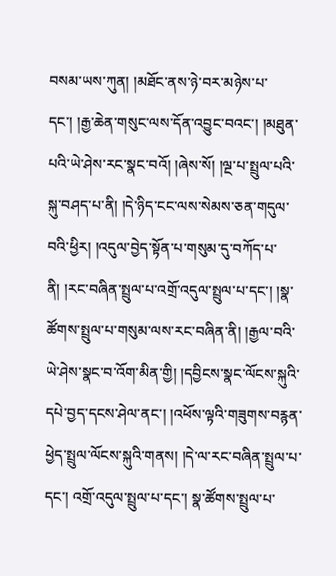བསམ་ཡས་ཀུན། །མཐོང་ནས་ཉེ་བར་མཉེས་པ་དང་། །རྒྱ་ཆེན་གསུང་ལས་དོན་འབྱུང་བའང་། །མཐུན་པའི་ཡེ་ཤེས་རང་སྣང་བའོ། །ཞེས་སོ། །ལྔ་པ་སྤྲུལ་པའི་སྐུ་བཤད་པ་ནི། །དེ་ཉིད་ངང་ལས་སེམས་ཅན་གདུལ་བའི་ཕྱིར། །འདུལ་བྱེད་སྟོན་པ་གསུམ་དུ་བཀོད་པ་ནི། །རང་བཞིན་སྤྲུལ་པ་འགྲོ་འདུལ་སྤྲུལ་པ་དང་། །སྣ་ཚོགས་སྤྲུལ་པ་གསུམ་ལས་རང་བཞིན་ནི། །རྒྱལ་བའི་ཡེ་ཤེས་སྣང་བ་འོག་མིན་གྱི། །དབྱིངས་སྣང་ལོངས་སྐུའི་དཔེ་བྱད་དངས་ཤེལ་ནང་། །འཕོས་ལྟའི་གཟུགས་བརྙན་ཕྱེད་སྤྲུལ་ལོངས་སྐུའི་གནས། །དེ་ལ་རང་བཞིན་སྤྲུལ་པ་དང་། འགྲོ་འདུལ་སྤྲུལ་པ་དང་། སྣ་ཚོགས་སྤྲུལ་པ་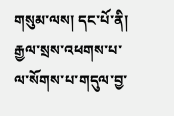གསུམ་ལས། དང་པོ་ནི། རྒྱལ་སྲས་འཕགས་པ་ལ་སོགས་པ་གདུལ་བྱ་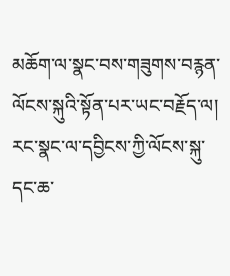མཆོག་ལ་སྣང་བས་གཟུགས་བརྙན་ལོངས་སྐུའི་སྟོན་པར་ཡང་བརྗོད་ལ། རང་སྣང་ལ་དབྱིངས་ཀྱི་ལོངས་སྐུ་དང་ཆ་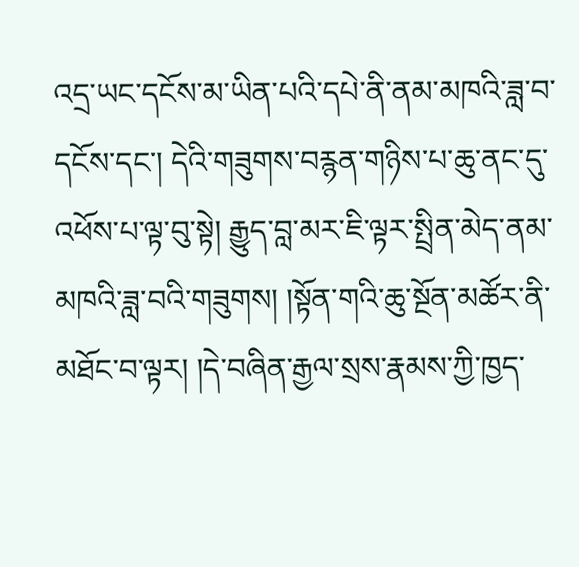འདྲ་ཡང་དངོས་མ་ཡིན་པའི་དཔེ་ནི་ནམ་མཁའི་ཟླ་བ་དངོས་དང་། དེའི་གཟུགས་བརྙན་གཉིས་པ་ཆུ་ནང་དུ་འཕོས་པ་ལྟ་བུ་སྟེ། རྒྱུད་བླ་མར་ཇི་ལྟར་སྤྲིན་མེད་ནམ་མཁའི་ཟླ་བའི་གཟུགས། །སྟོན་གའི་ཆུ་སྔོན་མཚོར་ནི་མཐོང་བ་ལྟར། །དེ་བཞིན་རྒྱལ་སྲས་རྣམས་ཀྱི་ཁྱད་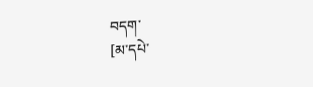བདག་
[མ་དཔེ་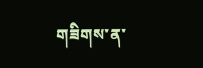གཟིགས་ན་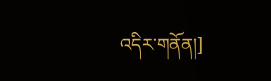འདིར་གནོན།]